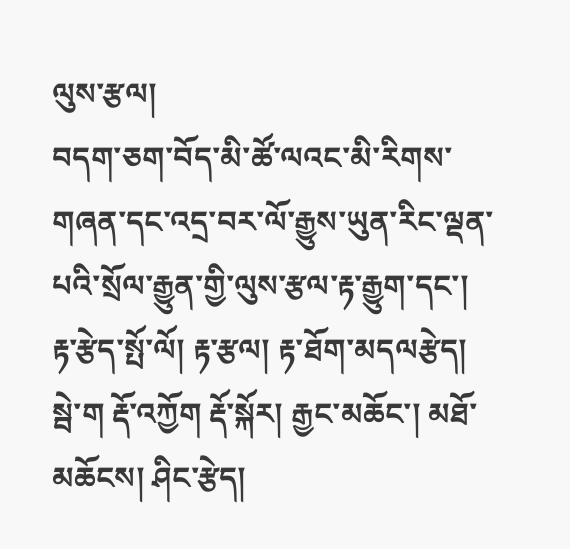ལུས་རྩལ།
བདག་ཅག་བོད་མི་ཚོ་ལའང་མི་རིགས་གཞན་དང་འདྲ་བར་ལོ་རྒྱུས་ཡུན་རིང་ལྡན་པའི་སྲོལ་རྒྱུན་གྱི་ལུས་རྩལ་རྟ་རྒྱུག་དང་། རྟ་རྩེད་སྤོ་ལོ། རྟ་རྩལ། རྟ་ཐོག་མདལརྩེད། སྦེ་ག རྡོ་འཀྱོག རྡོ་སྐོར། རྒྱང་མཆོང་། མཐོ་མཆོངས། ཤིང་རྩེད།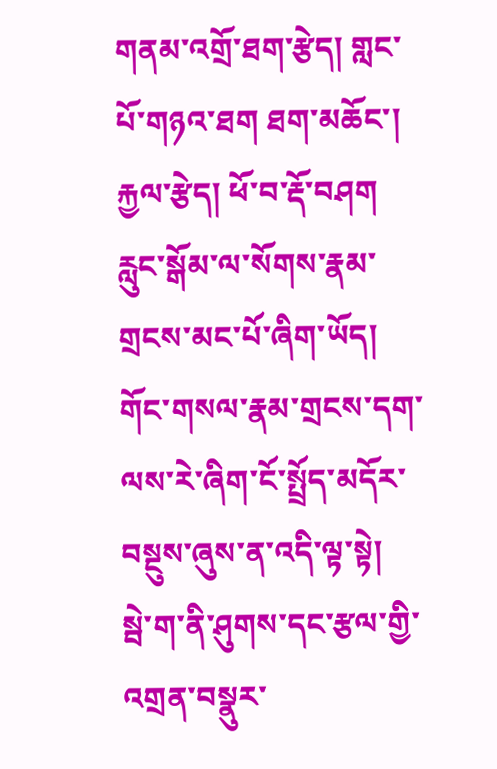གནམ་འགྲོ་ཐག་རྩེད། གླང་པོ་གཉའ་ཐག ཐག་མཆོང་། རྐྱལ་རྩེད། ཕོ་བ་རྡོ་བཤག རླུང་སྒོམ་ལ་སོགས་རྣམ་གྲངས་མང་པོ་ཞིག་ཡོད། གོང་གསལ་རྣམ་གྲངས་དག་ལས་རེ་ཞིག་ངོ་སྤྲོད་མདོར་བསྔུས་ཞུས་ན་འདི་ལྟ་སྟེ།
སྦེ་ག་ནི་ཤུགས་དང་རྩལ་གྱི་འགྲན་བསྣུར་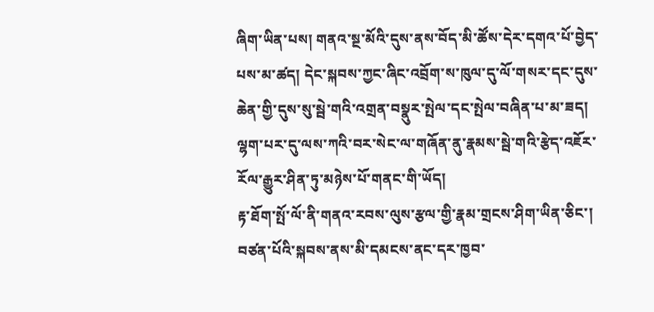ཞིག་ཡིན་པས། གནའ་སྔ་མོའི་དུས་ནས་བོད་མི་ཚོས་དེར་དགའ་པོ་བྱེད་པས་མ་ཚད། དེང་སྐབས་ཀྱང་ཞིང་འབྲོག་ས་ཁུལ་དུ་ལོ་གསར་དང་དུས་ཆེན་གྱི་དུས་སུ་སྦེ་གའི་འགྲན་བསྣུར་སྤེལ་དང་སྤེལ་བཞིན་པ་མ་ཟད། ལྷག་པར་དུ་ལས་ཀའི་བར་སེང་ལ་གཞོན་ནུ་རྣམས་སྦེ་གའི་རྩེད་འཇོར་རོལ་རྒྱུར་ཤིན་ཏུ་མཉེས་པོ་གནང་གི་ཡོད།
རྟ་ཐོག་སྤོ་ལོ་ནི་གནའ་རབས་ལུས་རྩལ་གྱི་རྣམ་གྲངས་ཤིག་ཡིན་ཅིང་། བཙན་པོའི་སྐབས་ནས་མི་དམངས་ནང་དར་ཁྱབ་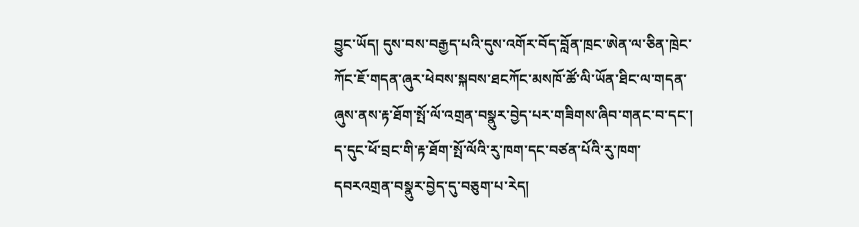བྱུང་ཡོད། དུས་བས་བརྒྱད་པའི་དུས་འགོར་བོད་བློན་ཁྲང་ཨེན་ལ་ཅིན་ཁྲེང་ཀོང་ཇོ་གདན་ཞུར་ཕེབས་སྐབས་ཐངཀོང་མསཁོ་ཚོ་ལི་ཡོན་ཐིང་ལ་གདན་ཞུས་ནས་རྟ་ཐོག་སྤོ་ལོ་འགྲན་བསྣུར་བྱེད་པར་གཟིགས་ཞིབ་གནང་བ་དང་། ད་དུང་ཕོ་བྲང་གི་རྟ་ཐོག་སྤོ་ལོའི་རུ་ཁག་དང་བཙན་པོའི་རུ་ཁག་དབརའགྲན་བསྣུར་བྱེད་དུ་བཅུག་པ་རེད།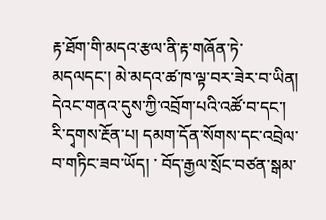རྟ་ཐོག་གི་མདའ་རྩལ་ནི་རྟ་གཞོན་ཏེ་མདལདང་། མེ་མདའ་ཚ་ཁ་ལྟ་བར་ཟེར་བ་ཡིན། དེའང་གནའ་དུས་ཀྱི་འབྲོག་པའི་འཚོ་བ་དང་། རི་དྭགས་རྔོན་པ། དམག་དོན་སོགས་དང་འབྲེལ་བ་གཏིང་ཟབ་ཡོད། ་ བོད་རྒྱལ་སྲོང་བཙན་སྒམ་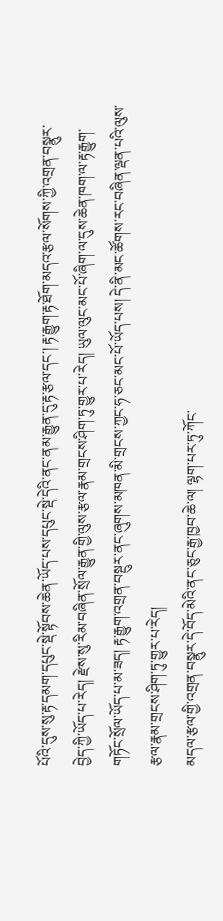པོའི་དུས་སུ་རྟ་དམག་དཔུང་སྡེ་སྟོབས་ཆེན་ཡོད་པས་དཔུང་སྡེ་དེའི་ནང་ནམ་རྒྱུན་དུ་རྟ་རྩལ་དང་། རྟ་རྒྱུག་རྟ་ཐོག་མདའ་རྩལ་སོགས་ཀྱི་འགྲན་བསྣུར་བྱེད་ཀྱི་ཡོད་པ་རེད། རྫེས་སུ་རིམ་བཞིན་སྲོལ་རྒྱུན་གྱི་ལུས་རྩལ་རྣམ་གྲངས་ཤིག་ཏུ་གྱུར་པ་རེད། ཡུལ་ལུང་མང་པོ་ཞིག་ལ་དུས་ཆེན་ཁག་ལ་རྟ་རྒྱུག་གཏོང་སྲོལ་ཡོད་པ་མ་ཟད། རྟ་རྒྱུག་འགྲན་བསྔུར་ནང་ཞུགས་མཁན་མི་གྲངས་ཀྱང་ཧ་ཅང་མང་པོ་ཡོད་པས། དེ་ནི་མང་ཚོགས་རང་བཞིན་ལྡན་པའི་ལུས་རྩལ་རྣམ་གྲངས་ཤིག་ཏུ་གྱུར་པ་རེད།
མདལ་རྩལ་གྱི་འགྲན་བསྣུར་དེ་བོད་མེའི་ནང་ཅུང་རྒྱ་ཁྱབ་ཆེ་ལ། ལྷག་པར་ཏུ་ཀོང་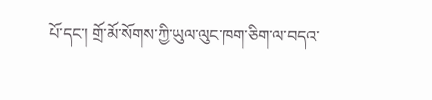པོ་དང་། གྲོ་མོ་སོགས་ཀྱི་ཡུལ་ལུང་ཁག་ཅིག་ལ་བདའ་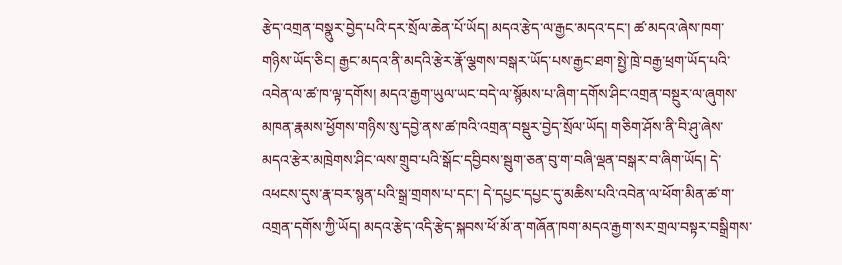རྩེད་འགྲན་བསྣུར་བྱེད་པའི་དར་སྲོལ་ཆེན་པོ་ཡོད། མདའ་རྩེད་ལ་རྒྱང་མདའ་དང་། ཚ་མདའ་ཞེས་ཁག་གཉིས་ཡོད་ཅིང། རྒྱང་མདའ་ནི་མདའི་རྩེར་རྣོ་ལྕགས་བསྒར་ཡོད་པས་རྒྱང་ཐག་སྤྱེ་ཁྲེ་བརྒྱ་ཕྲག་ཡོད་པའི་འབེན་ལ་ཚ་ཁ་ལྟ་དགོས། མདའ་རྒྱག་ཡུལ་ཡང་བདེ་ལ་སྙོམས་པ་ཞིག་དགོས་ཤིང་འགྲན་བསྔུར་ལ་ཞུགས་མཁན་རྣམས་ཕྱོགས་གཉིས་སུ་དབྱེ་ནས་ཚ་ཁའི་འགྲན་བསྡུར་བྱེད་སྲོལ་ཡོད། གཅིག་ཤོས་ནི་བི་ཤུ་ཞེས་མདའ་རྩེར་མཁྲེགས་ཤིང་ལས་གྲུབ་པའི་སྒོང་དབྱིབས་སྦུག་ཅན་བུ་ག་བཞི་ལྡན་བསྒར་བ་ཞིག་ཡོད། དེ་འཕངས་དུས་རྣ་བར་སྙན་པའི་སྒྲ་གྲགས་པ་དང་། དེ་དཔྱང་དཔྱང་དུ་མཆིས་པའི་འབེན་ལ་ཕོག་མིན་ཚ་ག་འགྲན་དགོས་ཀྱི་ཡོད། མདའ་རྩེད་འདི་རྩེད་སྐབས་ཕོ་མོ་ན་གཞོན་ཁག་མདའ་རྒྱག་སར་གྲལ་བསྟར་བསྒྲིགས་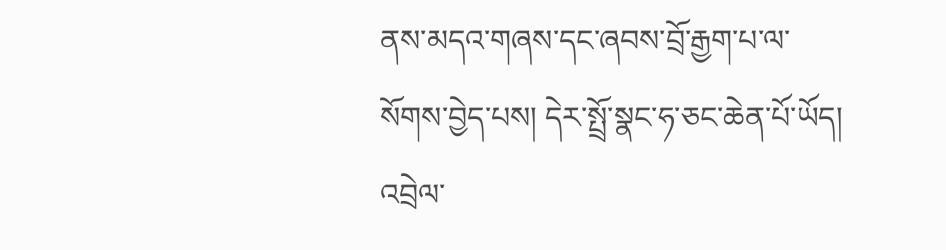ནས་མདའ་གཞས་དང་ཞབས་བྲོ་རྒྱག་པ་ལ་སོགས་བྱེད་པས། དེར་སྤྲོ་སྣང་ཧ་ཅང་ཆེན་པོ་ཡོད།
འབྲེལ་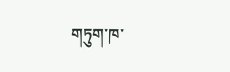གཏུག་ཁ་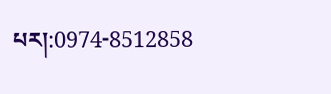པར།:0974-8512858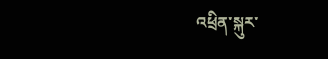འཕྲིན་སྐུར་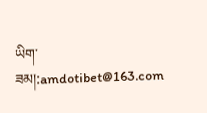ཡིག་ཟམ།:amdotibet@163.com